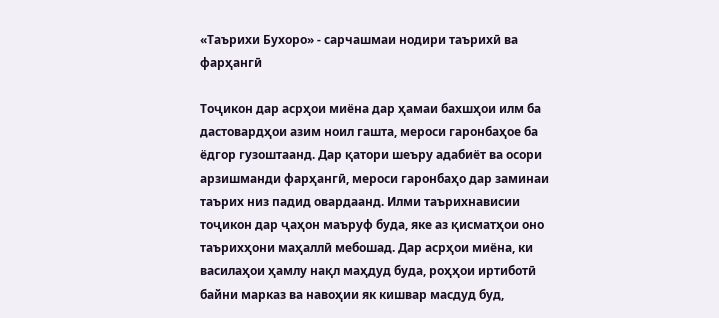«Таърихи Бухоро» - сарчашмаи нодири таърихӣ ва фарҳангӣ

Тоҷикон дар асрҳои миёна дар ҳамаи бахшҳои илм ба дастовардҳои азим ноил гашта, мероси гаронбаҳое ба ёдгор гузоштаанд. Дар қатори шеъру адабиёт ва осори арзишманди фарҳангӣ, мероси гаронбаҳо дар заминаи таърих низ падид овардаанд. Илми таърихнависии тоҷикон дар ҷаҳон маъруф буда, яке аз қисматҳои оно таърихҳони маҳаллӣ мебошад. Дар асрҳои миёна, ки василаҳои ҳамлу нақл маҳдуд буда, роҳҳои иртиботӣ байни марказ ва навоҳии як кишвар масдуд буд,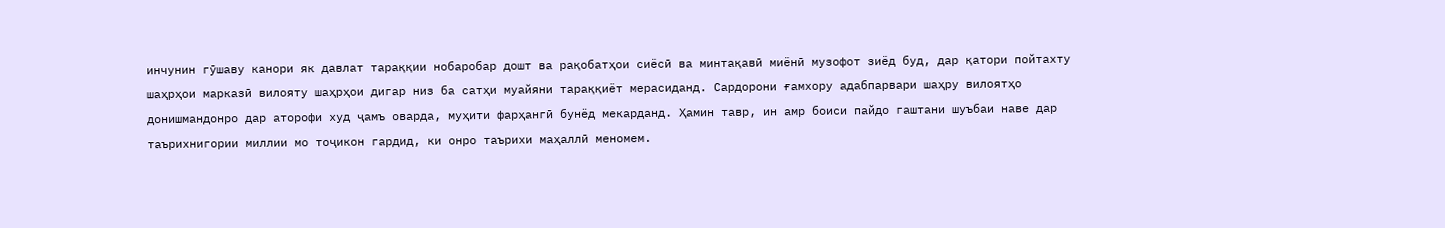инчунин гӯшаву канори як давлат тараққии нобаробар дошт ва рақобатҳои сиёсӣ ва минтақавӣ миёнӣ музофот зиёд буд, дар қатори пойтахту шаҳрҳои марказӣ вилояту шаҳрҳои дигар низ ба сатҳи муайяни тараққиёт мерасиданд. Сардорони ғамхору адабпарвари шаҳру вилоятҳо донишмандонро дар аторофи худ ҷамъ оварда, муҳити фарҳангӣ бунёд мекарданд. Ҳамин тавр, ин амр боиси пайдо гаштани шуъбаи наве дар таърихнигории миллии мо тоҷикон гардид, ки онро таърихи маҳаллӣ меномем.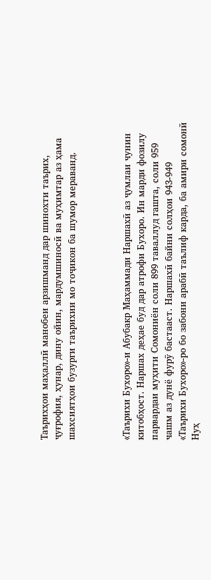Таърихҳои маҳаллӣ манобеи арзишманд дар шинохти таърих, ҷуғрофия, ҳунар, дину ойин, мардумшиносӣ ва муҳимтар аз ҳама шахсиятҳои бузурги таърихии мо тоҷикон ба шумор мераванд.



«Таърихи Бухоро»-и Абубакр Маҳаммади Наршахӣ аз ҷумлаи чунин китобҳост. Наршах деҳае буд дар атрофи Бухоро. Ин марди фозилу парвардаи муҳити Сомониён соли 899 таваллуд гашта, соли 959 чашм аз дунё фурӯ бастааст. Наршахӣ байни солҳои 943-949 «Таърихи Бухоро»-ро бо забони арабӣ таълиф карда, ба амири сомонӣ Нуҳ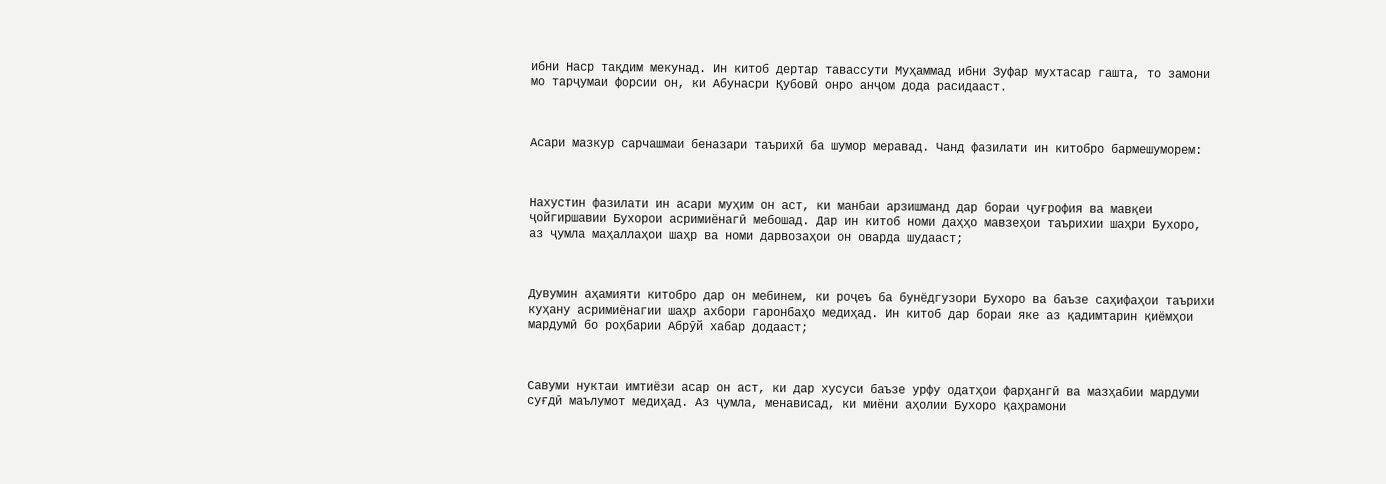ибни Наср тақдим мекунад. Ин китоб дертар тавассути Муҳаммад ибни Зуфар мухтасар гашта, то замони мо тарҷумаи форсии он, ки Абунасри Қубовӣ онро анҷом дода расидааст.



Асари мазкур сарчашмаи беназари таърихӣ ба шумор меравад. Чанд фазилати ин китобро бармешуморем:



Нахустин фазилати ин асари муҳим он аст, ки манбаи арзишманд дар бораи ҷуғрофия ва мавқеи ҷойгиршавии Бухорои асримиёнагӣ мебошад. Дар ин китоб номи даҳҳо мавзеҳои таърихии шаҳри Бухоро, аз ҷумла маҳаллаҳои шаҳр ва номи дарвозаҳои он оварда шудааст;



Дувумин аҳамияти китобро дар он мебинем, ки роҷеъ ба бунёдгузори Бухоро ва баъзе саҳифаҳои таърихи куҳану асримиёнагии шаҳр ахбори гаронбаҳо медиҳад. Ин китоб дар бораи яке аз қадимтарин қиёмҳои мардумӣ бо роҳбарии Абрӯй хабар додааст;



Савуми нуктаи имтиёзи асар он аст, ки дар хусуси баъзе урфу одатҳои фарҳангӣ ва мазҳабии мардуми суғдӣ маълумот медиҳад. Аз ҷумла, менависад, ки миёни аҳолии Бухоро қаҳрамони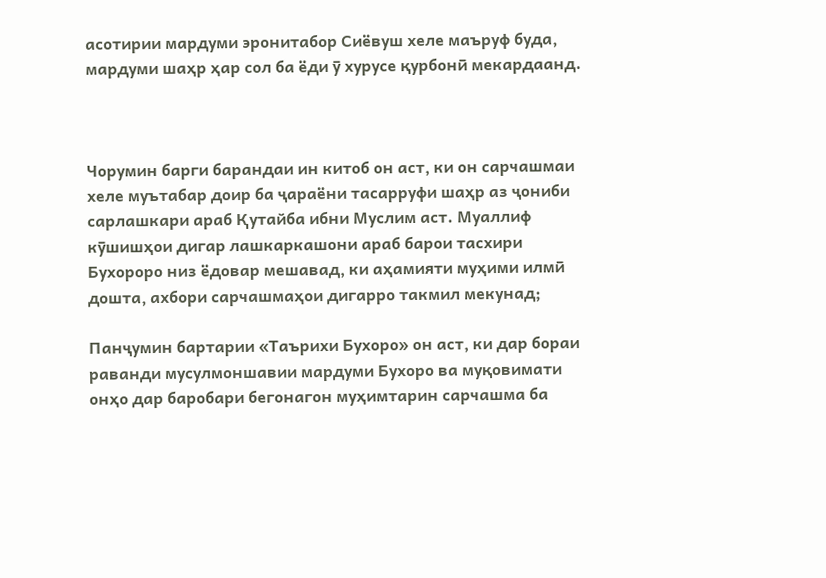асотирии мардуми эронитабор Сиёвуш хеле маъруф буда, мардуми шаҳр ҳар сол ба ёди ӯ хурусе қурбонӣ мекардаанд.



Чорумин барги барандаи ин китоб он аст, ки он сарчашмаи хеле муътабар доир ба ҷараёни тасарруфи шаҳр аз ҷониби сарлашкари араб Қутайба ибни Муслим аст. Муаллиф кӯшишҳои дигар лашкаркашони араб барои тасхири Бухороро низ ёдовар мешавад, ки аҳамияти муҳими илмӣ дошта, ахбори сарчашмаҳои дигарро такмил мекунад;

Панҷумин бартарии «Таърихи Бухоро» он аст, ки дар бораи раванди мусулмоншавии мардуми Бухоро ва муқовимати онҳо дар баробари бегонагон муҳимтарин сарчашма ба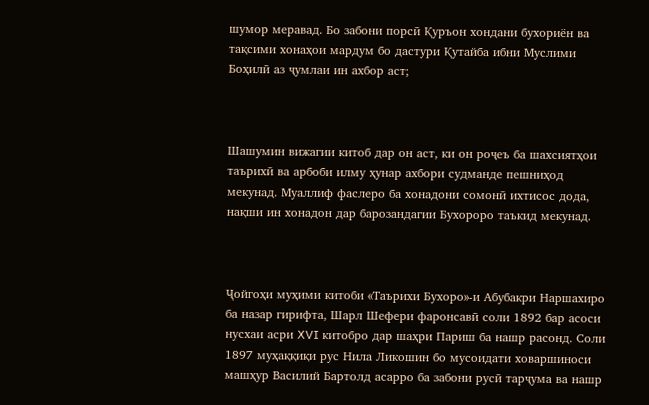шумор меравад. Бо забони порсӣ Қуръон хондани бухориён ва тақсими хонаҳои мардум бо дастури Қутайба ибни Муслими Боҳилӣ аз ҷумлаи ин ахбор аст;



Шашумин вижагии китоб дар он аст, ки он роҷеъ ба шахсиятҳои таърихӣ ва арбоби илму ҳунар ахбори судманде пешниҳод мекунад. Муаллиф фаслеро ба хонадони сомонӣ ихтисос дода, нақши ин хонадон дар барозандагии Бухороро таъкид мекунад.



Ҷойгоҳи муҳими китоби «Таърихи Бухоро»-и Абубакри Наршахиро ба назар гирифта, Шарл Шефери фаронсавӣ соли 1892 бар асоси нусхаи асри XVI китобро дар шаҳри Париш ба нашр расонд. Соли 1897 муҳаққиқи рус Нила Ликошин бо мусоидати ховаршиноси машҳур Василий Бартолд асарро ба забони русӣ тарҷума ва нашр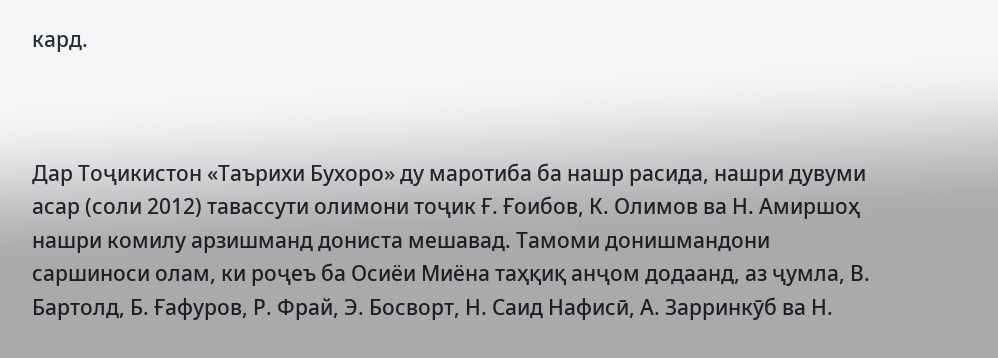кард.



Дар Тоҷикистон «Таърихи Бухоро» ду маротиба ба нашр расида, нашри дувуми асар (соли 2012) тавассути олимони тоҷик Ғ. Ғоибов, К. Олимов ва Н. Амиршоҳ нашри комилу арзишманд дониста мешавад. Тамоми донишмандони саршиноси олам, ки роҷеъ ба Осиёи Миёна таҳқиқ анҷом додаанд, аз ҷумла, В. Бартолд, Б. Ғафуров, Р. Фрай, Э. Босворт, Н. Саид Нафисӣ, А. Зарринкӯб ва Н.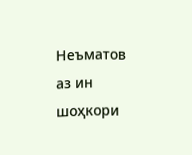Неъматов аз ин шоҳкори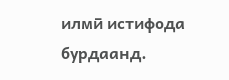илмӣ истифода бурдаанд.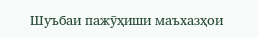Шуъбаи пажӯҳиши маъхазҳои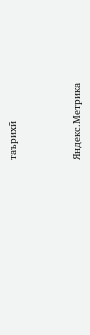таърихӣ



Яндекс.Метрика